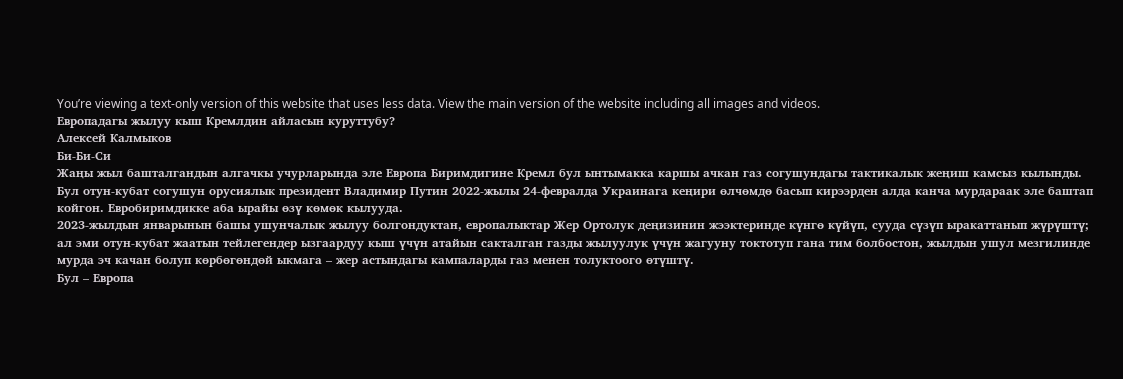You’re viewing a text-only version of this website that uses less data. View the main version of the website including all images and videos.
Европадагы жылуу кыш Кремлдин айласын куруттубу?
Алексей Калмыков
Би-Би-Си
Жаңы жыл башталгандын алгачкы учурларында эле Европа Биримдигине Кремл бул ынтымакка каршы ачкан газ согушундагы тактикалык жеңиш камсыз кылынды. Бул отун-кубат согушун орусиялык президент Владимир Путин 2022-жылы 24-февралда Украинага кеңири өлчөмдө басып кирээрден алда канча мурдараак эле баштап койгон. Евробиримдикке аба ырайы өзү көмөк кылууда.
2023-жылдын январынын башы ушунчалык жылуу болгондуктан, европалыктар Жер Ортолук деңизинин жээктеринде күнгө күйүп, сууда сүзүп ыракаттанып жүрүштү; ал эми отун-кубат жаатын тейлегендер ызгаардуу кыш үчүн атайын сакталган газды жылуулук үчүн жагууну токтотуп гана тим болбостон, жылдын ушул мезгилинде мурда эч качан болуп көрбөгөндөй ыкмага – жер астындагы кампаларды газ менен толуктоого өтүштү.
Бул – Европа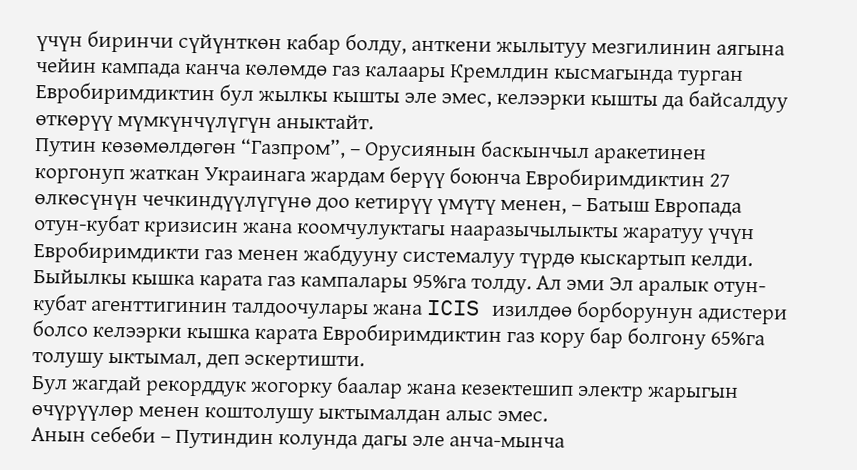үчүн биринчи сүйүнткөн кабар болду, анткени жылытуу мезгилинин аягына чейин кампада канча көлөмдө газ калаары Кремлдин кысмагында турган Евробиримдиктин бул жылкы кышты эле эмес, келээрки кышты да байсалдуу өткөрүү мүмкүнчүлүгүн аныктайт.
Путин көзөмөлдөгөн “Газпром”, – Орусиянын баскынчыл аракетинен коргонуп жаткан Украинага жардам берүү боюнча Евробиримдиктин 27 өлкөсүнүн чечкиндүүлүгүнө доо кетирүү үмүтү менен, – Батыш Европада отун-кубат кризисин жана коомчулуктагы нааразычылыкты жаратуу үчүн Евробиримдикти газ менен жабдууну системалуу түрдө кыскартып келди.
Быйылкы кышка карата газ кампалары 95%га толду. Ал эми Эл аралык отун-кубат агенттигинин талдоочулары жана ICIS изилдөө борборунун адистери болсо келээрки кышка карата Евробиримдиктин газ кору бар болгону 65%га толушу ыктымал, деп эскертишти.
Бул жагдай рекорддук жогорку баалар жана кезектешип электр жарыгын өчүрүүлөр менен коштолушу ыктымалдан алыс эмес.
Анын себеби – Путиндин колунда дагы эле анча-мынча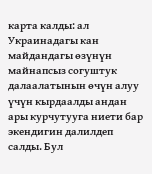карта калды: ал Украинадагы кан майдандагы өзүнүн майнапсыз согуштук далаалатынын өчүн алуу үчүн кырдаалды андан ары курчутууга ниети бар экендигин далилдеп салды. Бул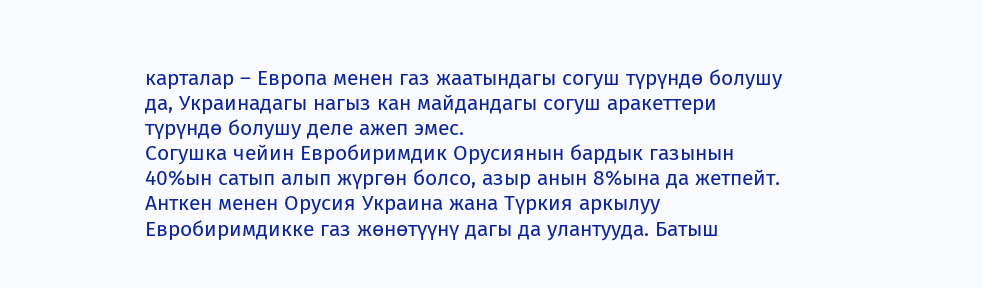карталар – Европа менен газ жаатындагы согуш түрүндө болушу да, Украинадагы нагыз кан майдандагы согуш аракеттери түрүндө болушу деле ажеп эмес.
Согушка чейин Евробиримдик Орусиянын бардык газынын 40%ын сатып алып жүргөн болсо, азыр анын 8%ына да жетпейт. Анткен менен Орусия Украина жана Түркия аркылуу Евробиримдикке газ жөнөтүүнү дагы да улантууда. Батыш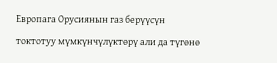Европага Орусиянын газ берүүсүн токтотуу мүмкүнчүлүктөрү али да түгөнө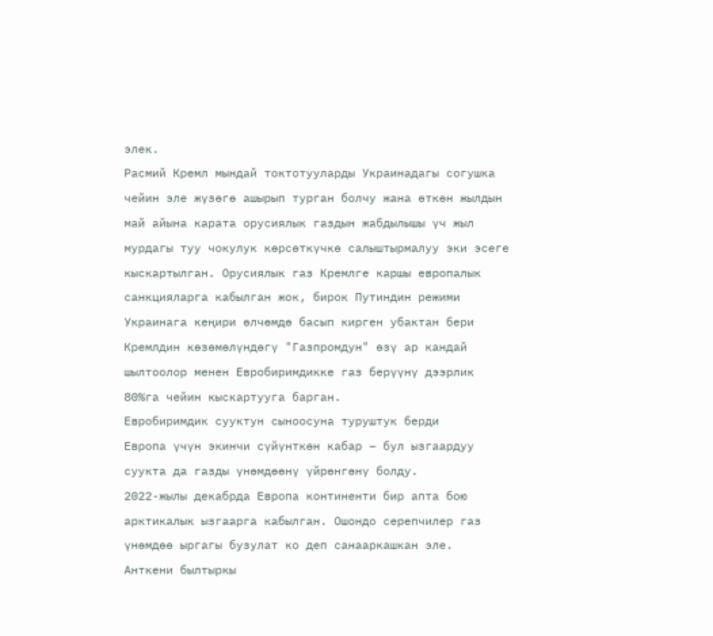элек.
Расмий Кремл мындай токтотууларды Украинадагы согушка чейин эле жүзөгө ашырып турган болчу жана өткөн жылдын май айына карата орусиялык газдын жабдылышы үч жыл мурдагы туу чокулук көрсөткүчкө салыштырмалуу эки эсеге кыскартылган. Орусиялык газ Кремлге каршы европалык санкцияларга кабылган жок, бирок Путиндин режими Украинага кеңири өлчөмдө басып кирген убактан бери Кремлдин көзөмөлүндөгү "Газпромдун" өзү ар кандай шылтоолор менен Евробиримдикке газ берүүнү дээрлик 80%га чейин кыскартууга барган.
Евробиримдик сууктун сыноосуна туруштук берди
Европа үчүн экинчи сүйүнткөн кабар – бул ызгаардуу суукта да газды үнөмдөөнү үйрөнгөнү болду.
2022-жылы декабрда Европа континенти бир апта бою арктикалык ызгаарга кабылган. Ошондо серепчилер газ үнөмдөө ыргагы бузулат ко деп санааркашкан эле.
Анткени былтыркы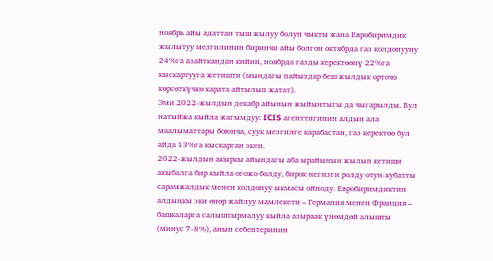ноябрь айы адаттан тыш жылуу болуп чыкты жана Евробиримдик жылытуу мезгилинин биринчи айы болгон октябрда газ колдонууну 24%га азайткандан кийин, ноябрда газды керектөөнү 22%га кыскартууга жетишти (мындагы пайыздар беш жылдык орточо көрсөткүчкө карата айтылып жатат).
Эми 2022-жылдын декабр айынын жыйынтыгы да чыгарылды. Бул натыйжа кыйла жагымдуу: ICIS агенттигинин алдын ала маалыматтары боюнча, суук мезгилге карабастан, газ керектөө бул айда 13%га кыскарган экен.
2022-жылдын акыркы айындагы аба ырайынын жылып кетиши акыбалга бир кыйла огожо болду, бирок негизги ролду отун-кубатты сарамжалдык менен колдонуу ыкмасы ойноду. Евробиримдиктин алдыңкы эки өнөр жайлуу мамлекети – Германия менен Франция – башкаларга салыштырмалуу кыйла азыраак үнөмдөй алышты (минус 7-8%), анын себептеринин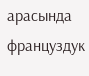арасында француздук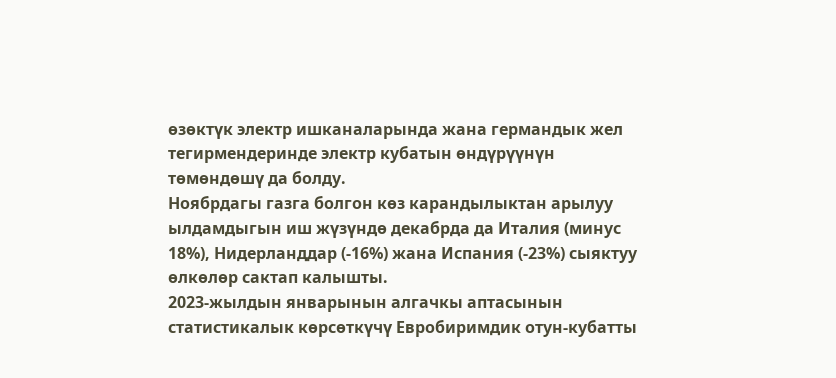өзөктүк электр ишканаларында жана германдык жел тегирмендеринде электр кубатын өндүрүүнүн төмөндөшү да болду.
Ноябрдагы газга болгон көз карандылыктан арылуу ылдамдыгын иш жүзүндө декабрда да Италия (минус 18%), Нидерланддар (-16%) жана Испания (-23%) сыяктуу өлкөлөр сактап калышты.
2023-жылдын январынын алгачкы аптасынын статистикалык көрсөткүчү Евробиримдик отун-кубатты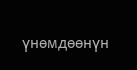үнөмдөөнүн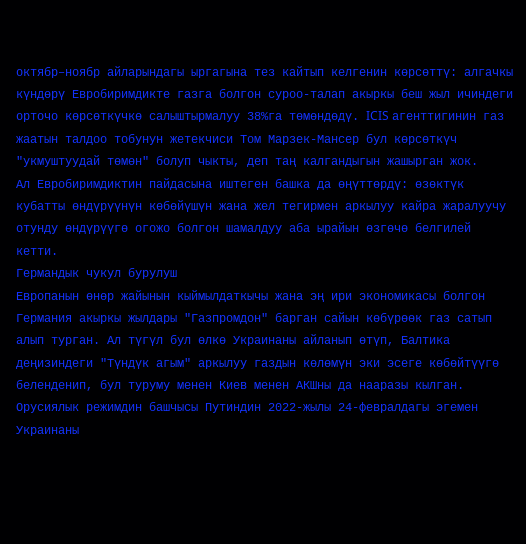октябр–ноябр айларындагы ыргагына тез кайтып келгенин көрсөттү: алгачкы күндөрү Евробиримдикте газга болгон суроо-талап акыркы беш жыл ичиндеги орточо көрсөткүчкө салыштырмалуу 38%га төмөндөдү. ICIS агенттигинин газ жаатын талдоо тобунун жетекчиси Том Марзек-Мансер бул көрсөткүч "укмуштуудай төмөн" болуп чыкты, деп таң калгандыгын жашырган жок.
Ал Евробиримдиктин пайдасына иштеген башка да өңүттөрдү: өзөктүк кубатты өндүрүүнүн көбөйүшүн жана жел тегирмен аркылуу кайра жаралуучу отунду өндүрүүгө огожо болгон шамалдуу аба ырайын өзгөчө белгилей кетти.
Германдык чукул бурулуш
Европанын өнөр жайынын кыймылдаткычы жана эң ири экономикасы болгон Германия акыркы жылдары "Газпромдон" барган сайын көбүрөөк газ сатып алып турган. Ал түгүл бул өлкө Украинаны айланып өтүп, Балтика деңизиндеги "Түндүк агым" аркылуу газдын көлөмүн эки эсеге көбөйтүүгө беленденип, бул туруму менен Киев менен АКШны да нааразы кылган.
Орусиялык режимдин башчысы Путиндин 2022-жылы 24-февралдагы эгемен Украинаны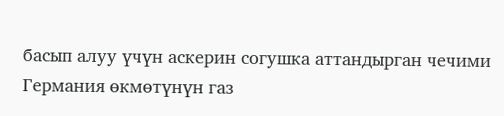басып алуу үчүн аскерин согушка аттандырган чечими Германия өкмөтүнүн газ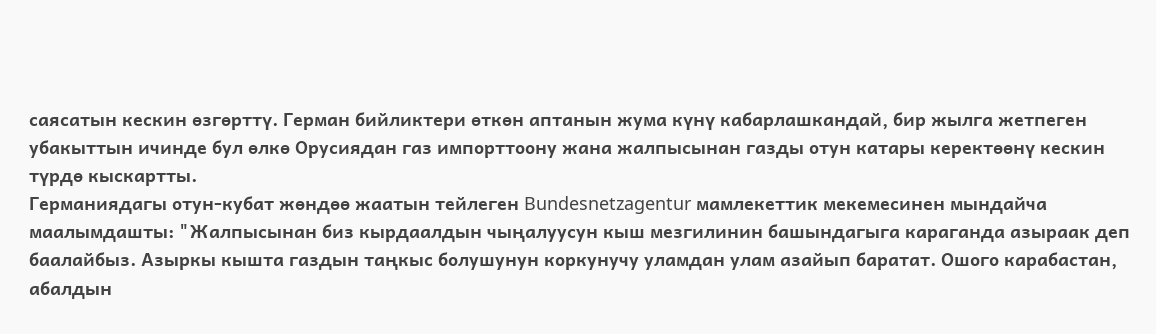саясатын кескин өзгөрттү. Герман бийликтери өткөн аптанын жума күнү кабарлашкандай, бир жылга жетпеген убакыттын ичинде бул өлкө Орусиядан газ импорттоону жана жалпысынан газды отун катары керектөөнү кескин түрдө кыскартты.
Германиядагы отун-кубат жөндөө жаатын тейлеген Bundesnetzagentur мамлекеттик мекемесинен мындайча маалымдашты: "Жалпысынан биз кырдаалдын чыңалуусун кыш мезгилинин башындагыга караганда азыраак деп баалайбыз. Азыркы кышта газдын таңкыс болушунун коркунучу уламдан улам азайып баратат. Ошого карабастан, абалдын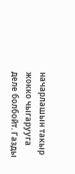начарлашын такыр жокко чыгарууга деле болбойт. Газды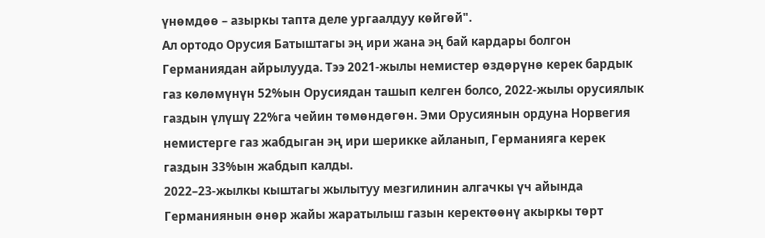үнөмдөө – азыркы тапта деле ургаалдуу көйгөй".
Ал ортодо Орусия Батыштагы эң ири жана эң бай кардары болгон Германиядан айрылууда. Тээ 2021-жылы немистер өздөрүнө керек бардык газ көлөмүнүн 52%ын Орусиядан ташып келген болсо, 2022-жылы орусиялык газдын үлүшү 22%га чейин төмөндөгөн. Эми Орусиянын ордуна Норвегия немистерге газ жабдыган эң ири шерикке айланып, Германияга керек газдын 33%ын жабдып калды.
2022–23-жылкы кыштагы жылытуу мезгилинин алгачкы үч айында Германиянын өнөр жайы жаратылыш газын керектөөнү акыркы төрт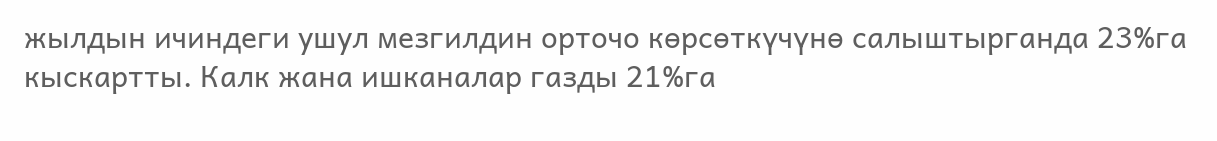жылдын ичиндеги ушул мезгилдин орточо көрсөткүчүнө салыштырганда 23%га кыскартты. Калк жана ишканалар газды 21%га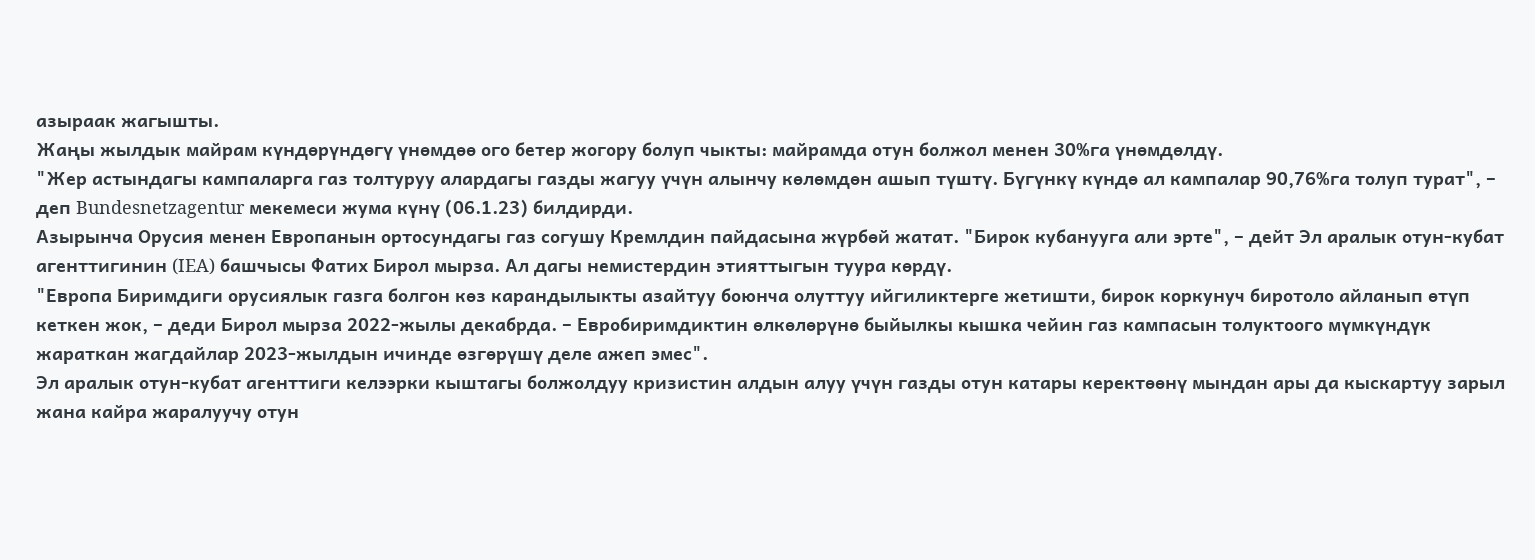азыраак жагышты.
Жаңы жылдык майрам күндөрүндөгү үнөмдөө ого бетер жогору болуп чыкты: майрамда отун болжол менен 30%га үнөмдөлдү.
"Жер астындагы кампаларга газ толтуруу алардагы газды жагуу үчүн алынчу көлөмдөн ашып түштү. Бүгүнкү күндө ал кампалар 90,76%га толуп турат", – деп Bundesnetzagentur мекемеси жума күнү (06.1.23) билдирди.
Азырынча Орусия менен Европанын ортосундагы газ согушу Кремлдин пайдасына жүрбөй жатат. "Бирок кубанууга али эрте", – дейт Эл аралык отун-кубат агенттигинин (IEA) башчысы Фатих Бирол мырза. Ал дагы немистердин этияттыгын туура көрдү.
"Европа Биримдиги орусиялык газга болгон көз карандылыкты азайтуу боюнча олуттуу ийгиликтерге жетишти, бирок коркунуч биротоло айланып өтүп кеткен жок, – деди Бирол мырза 2022-жылы декабрда. – Евробиримдиктин өлкөлөрүнө быйылкы кышка чейин газ кампасын толуктоого мүмкүндүк жараткан жагдайлар 2023-жылдын ичинде өзгөрүшү деле ажеп эмес".
Эл аралык отун-кубат агенттиги келээрки кыштагы болжолдуу кризистин алдын алуу үчүн газды отун катары керектөөнү мындан ары да кыскартуу зарыл жана кайра жаралуучу отун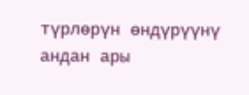түрлөрүн өндүрүүнү андан ары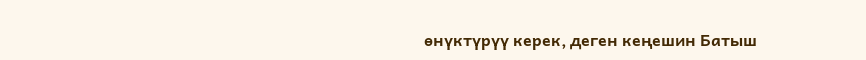өнүктүрүү керек, деген кеңешин Батыш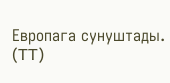Европага сунуштады. (TT)